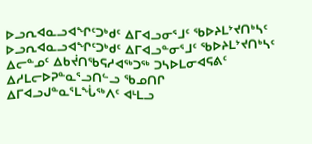ᐅᓗᕆᐊᓇᓗᐊᖏᑦᑐᒃᑯᑦ ᐃᒥᐊᓗᓂᕐᒧᑦ ᖃᐅᔨᒪᔾᔪᑎᒃᓴᑦ
ᐅᓗᕆᐊᓇᓗᐊᖏᑦᑐᒃᑯᑦ ᐃᒥᐊᓗᓐᓂᕐᒧᑦ ᖃᐅᔨᒪᔾᔪᑎᒃᓴᑦ ᐃᓕᓐᓄᑦ ᐃᑲᔫᑎᖃᕋᓱᐊᖅᑐᖅ ᑐᓴᐅᒪᓂᐊᕋᕕᑦ ᐃᓱᒪᓕᐅᕈᓐᓇᕐᓗᑎᓪᓗ ᖃᓄᑎᒋ ᐃᒥᐊᓗᒍᓐᓇᕐᒪᖔᖅᐱᑦ ᐊᒻᒪᓗ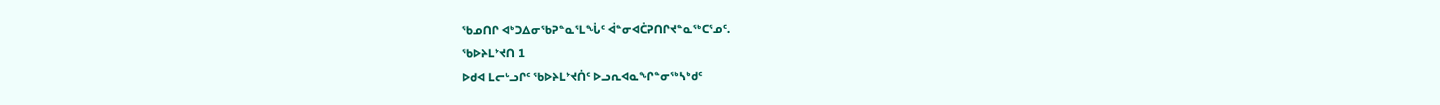ᖃᓄᑎᒋ ᐊᒃᑐᐃᓂᖃᕈᓐᓇᕐᒪᖔᑦ ᐋᓐᓂᐊᑖᕈᑎᒋᔪᓐᓇᖅᑕᕐᓄᑦ.
ᖃᐅᔨᒪᔾᔪᑎ 1
ᐅᑯᐊ ᒪᓕᒡᓗᒋᑦ ᖃᐅᔨᒪᔾᔪᑏᑦ ᐅᓗᕆᐊᓇᖏᓐᓂᖅᓴᒃᑯᑦ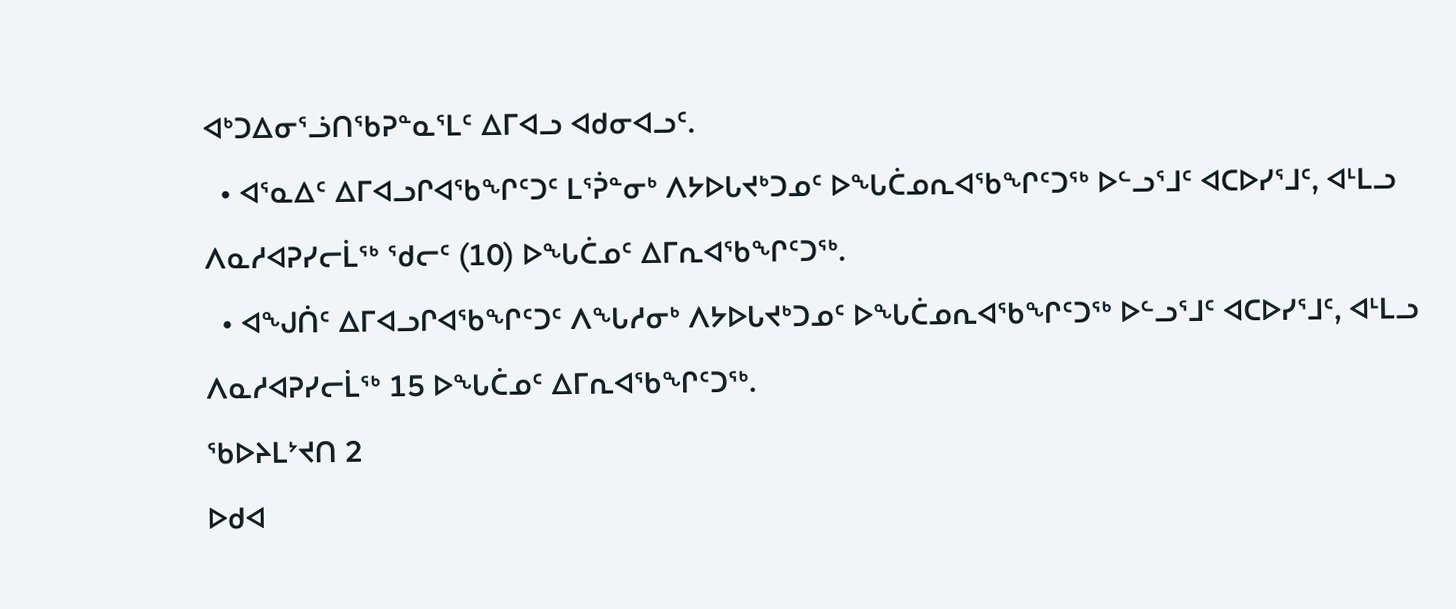ᐊᒃᑐᐃᓂᕐᓘᑎᖃᕈᓐᓇᕐᒪᑦ ᐃᒥᐊᓗ ᐊᑯᓂᐊᓗᑦ.
  • ᐊᕐᓇᐃᑦ ᐃᒥᐊᓗᒋᐊᖃᖏᑦᑐᑦ ᒪᕐᕉᓐᓂᒃ ᐱᔭᐅᒐᔪᒃᑐᓄᑦ ᐅᖓᑖᓄᕆᐊᖃᖏᑦᑐᖅ ᐅᓪᓗᕐᒧᑦ ᐊᑕᐅᓯᕐᒧᑦ, ᐊᒻᒪᓗ ᐱᓇᓱᐊᕈᓯᓕᒫᖅ ᖁᓕᑦ (10) ᐅᖓᑖᓄᑦ ᐃᒥᕆᐊᖃᖏᑦᑐᖅ.
  • ᐊᖑᑏᑦ ᐃᒥᐊᓗᒋᐊᖃᖏᑦᑐᑦ ᐱᖓᓱᓂᒃ ᐱᔭᐅᒐᔪᒃᑐᓄᑦ ᐅᖓᑖᓄᕆᐊᖃᖏᑦᑐᖅ ᐅᓪᓗᕐᒧᑦ ᐊᑕᐅᓯᕐᒧᑦ, ᐊᒻᒪᓗ ᐱᓇᓱᐊᕈᓯᓕᒫᖅ 15 ᐅᖓᑖᓄᑦ ᐃᒥᕆᐊᖃᖏᑦᑐᖅ.
ᖃᐅᔨᒪᔾᔪᑎ 2
ᐅᑯᐊ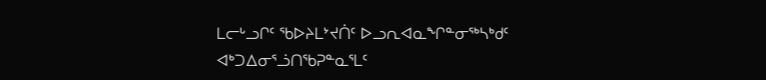ᒪᓕᒡᓗᒋᑦ ᖃᐅᔨᒪᔾᔪᑏᑦ ᐅᓗᕆᐊᓇᖏᓐᓂᖅᓴᒃᑯᑦ ᐊᒃᑐᐃᓂᕐᓘᑎᖃᕈᓐᓇᕐᒪᑦ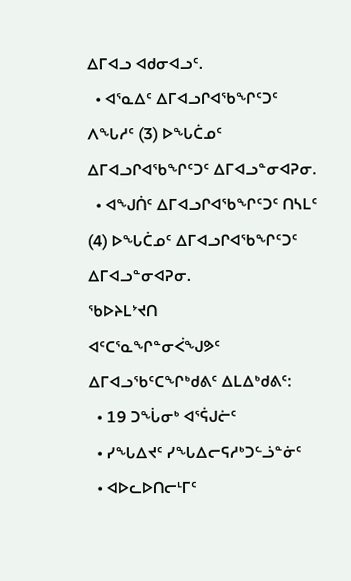ᐃᒥᐊᓗ ᐊᑯᓂᐊᓗᑦ.
  • ᐊᕐᓇᐃᑦ ᐃᒥᐊᓗᒋᐊᖃᖏᑦᑐᑦ ᐱᖓᓱᑦ (3) ᐅᖓᑖᓄᑦ ᐃᒥᐊᓗᒋᐊᖃᖏᑦᑐᑦ ᐃᒥᐊᓗᓐᓂᐊᕈᓂ.
  • ᐊᖑᑏᑦ ᐃᒥᐊᓗᒋᐊᖃᖏᑦᑐᑦ ᑎᓴᒪᑦ (4) ᐅᖓᑖᓄᑦ ᐃᒥᐊᓗᒋᐊᖃᖏᑦᑐᑦ ᐃᒥᐊᓗᓐᓂᐊᕈᓂ.
ᖃᐅᔨᒪᔾᔪᑎ
ᐊᑦᑕᕐᓇᖏᓐᓂᐹᖑᕗᑦ ᐃᒥᐊᓗᖃᑦᑕᖏᒃᑯᕕᑦ ᐃᒪᐃᒃᑯᕕᑦ:
  • 19 ᑐᖔᓂᒃ ᐊᕐᕌᒍᓖᑦ
  • ᓯᖓᐃᔪᑦ ᓯᖓᐃᓕᕋᓱᒃᑐᓪᓘᓐᓃᑦ
  • ᐊᐅᓚᐅᑎᓕᒻᒥᑦ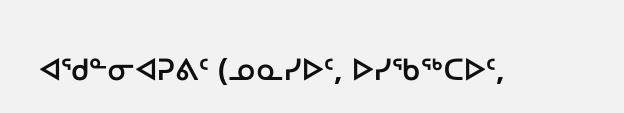ᐊᖁᓐᓂᐊᕈᕕᑦ (ᓄᓇᓯᐅᑦ, ᐅᓯᖃᖅᑕᐅᑦ,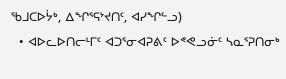ᖃᒧᑕᐅᔮᒃ, ᐃᖏᕐᕋᔾᔪᑎᑦ, ᐊᓯᖏᓪᓗ)
  • ᐊᐅᓚᐅᑎᓕᒻᒥᑦ ᐊᑐᕐᓂᐊᕈᕕᑦ ᐅᕝᕙᓗᓃᑦ ᓴᓇᕐᕈᑎᓂᒃ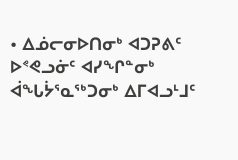• ᐃᓅᓕᓂᐅᑎᓂᒃ ᐊᑐᕈᕕᑦ ᐅᕝᕙᓗᓃᑦ ᐊᓯᖏᓐᓂᒃ ᐋᖓᔮᕐᓇᖅᑐᓂᒃ ᐃᒥᐊᓗᒻᒧᑦ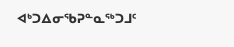ᐊᒃᑐᐃᓂᖃᕈᓐᓇᖅᑐᒧᑦ